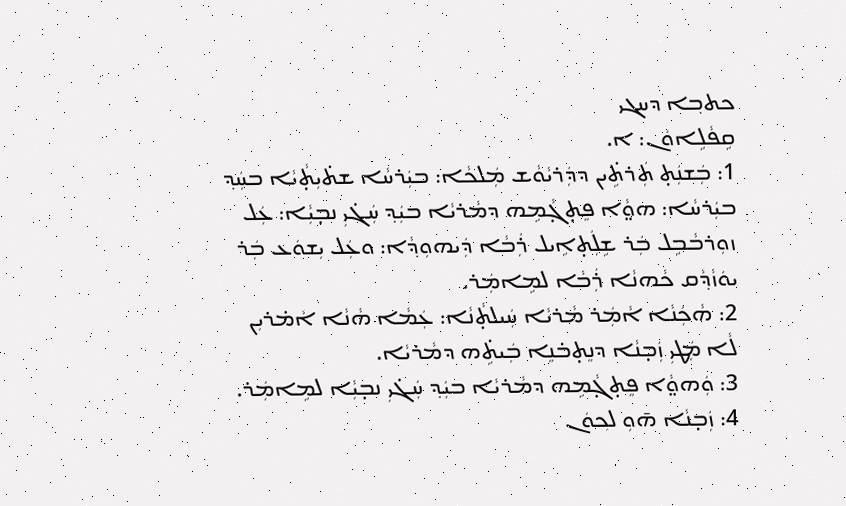ܟܬܒ݂ܐ ܕܚܓܝ
ܩܹܦܵܠܹܐܘܿܢ: ܐ.
1: ܒܲܫܢܲܬ̣ ܬܲܪܬܹ̇ܝܢ ܕܕܲܪܝܵܘܵܫ ܡܲܠܟܵܐ: ܒܝܲܪܚܵܐ ܫܬ̇ܝܼܬ̣ܵܝܵܐ ܒܚܲܕ݂ ܒܝܲܪܚܵܐ: ܗܘ̤ܵܐ ܦܸܬ̣ܓ̣ܵܡܹܗ ܕܡܵܪܝܵܐ ܒܝܲܕ݂ ܚܲܓ̇ܝܼ ܢܒ̣ܝܼܵܐ: ܥܲܠ ܙܘܼܪܒܵܒܹܠ ܒܲܪ ܫܹܠܲܬ̣ܐܹܝܠ ܪܲܒܵܐ ܕܲܝܗܘܼܕ݂ܵܐ: ܘܥܲܠ ܝܼܫܘܿܥ ܒܲܪ ܝܘܿܙܵܕ݂ܵܩ ܟܵܗܢܵܐ ܪܲܒܵܐ ܠܡܹܐܡܲܪ.
2: ܗܵܟܲܢܵܐ ܐܵܡܲܪ ܡܵܪܝܵܐ ܚܲܝܠܬ̣ܵܢܵܐ: ܥܲܡܵܐ ܗܵܢܵܐ ܐܵܡ̇ܪܝܼܢ ܠܵܐ ܡܲܛܝܼ ܙܲܒ̣ܢܵܐ ܕܢܸܬ̣ܒ̇ܢܸܐ ܒܲܝܬܹ̇ܗ ܕܡܵܪܝܵܐ.
3: ܘܲܗܘ̤ܵܐ ܦܸܬ̣ܓ̣ܵܡܹܗ ܕܡܵܪܝܵܐ ܒܝܲܕ݂ ܚܲܓ̇ܝܼ ܢܒ̣ܝܼܵܐ ܠܡܹܐܡܲܪ.
4: ܙܲܒ̣ܢܵܐ ܗ̄ܘܼ ܠܟ݂ܘܿܢ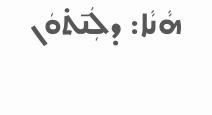ܗܵܢܵܐ: ܕܠܲܢ̄ܬ̇ܘܿܢ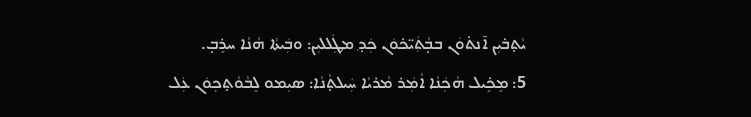ܝܵܬ̣ܒ̇ܝܼܢ ܐ̄ܢܬ̇ܘܿܢ ܒܒ̣ܵܬܲܝ̈ܟ̇ܘܿܢ ܟܲܕ݂ ܡܛܲܠܠܝܼܢ: ܘܒܲܝܬܵܐ ܗܵܢܵܐ ܚܪܸܒ̣.
5: ܡܸܟܹ̇ܝܠ ܗܵܟܲܢܵܐ ܐܵܡܲܪ ܡܵܪܝܵܐ ܚܲܝܠܬ̣ܵܢܵܐ: ܣܝܼܡܘ ܠܸܒܵܘܵܬ̣ܟ݂ܘܿܢ ܥܲܠ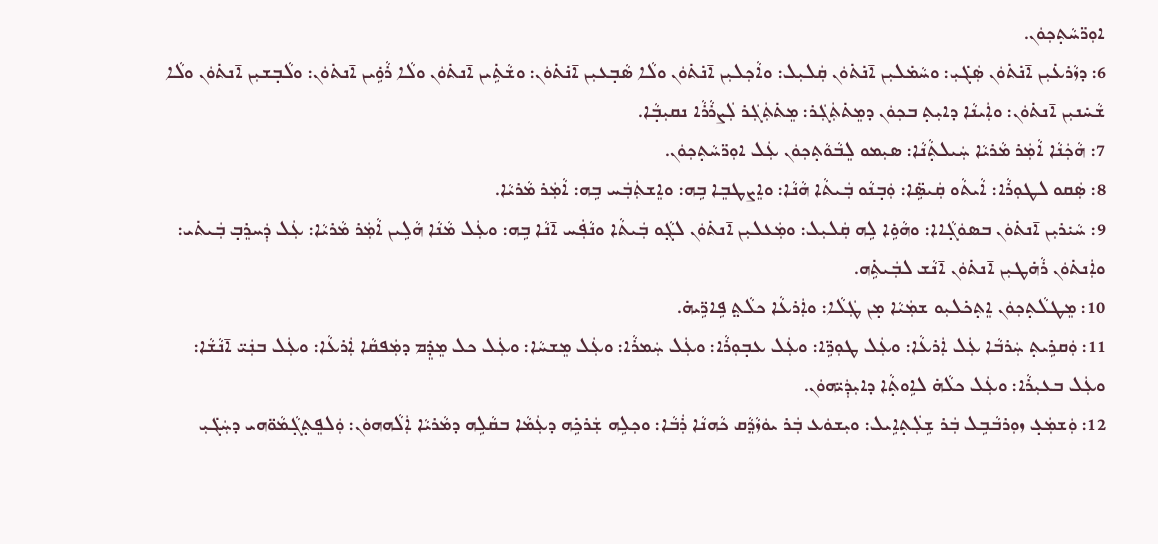ܐܘܼܪ̈ܚܵܬ̣ܟ݂ܘܿܢ.
6: ܕܙܵܪܥ̇ܝܼܢ ܐ̄ܢ̇ܬ̇ܘܿܢ ܣܲܓ̇ܝܼ: ܘܚܵܡ̇ܠܝܼܢ ܐ̄ܢ̇ܬ̇ܘܿܢ ܩܲܠܝܼܠ: ܘܐܵܟ݂ܠܝܼܢ ܐ̄ܢ̇ܬ̇ܘܿܢ ܘܠܵܐ ܣܵܒ̣ܥܝܼܢ ܐ̄ܢ̇ܬ̇ܘܿܢ: ܘܫܵܬܹ̇ܝܢ ܐ̄ܢܬ̇ܘܿܢ ܘܠܵܐ ܪܵܘܹ̇ܝܢ ܐ̄ܢܬ̇ܘܿܢ: ܘܠܵܒ̣ܫܝܼܢ ܐ̄ܢܬ̇ܘܿܢ ܘܠܵܐ ܫܵܚ̇ܢܝܼܢ ܐ̄ܢܬ̇ܘܿܢ: ܘܐܲܝܢܵܐ ܕܐܝܼܬ̣ ܒܟ݂ܘܿܢ ܕܡܸܬ̇ܬܲܓܲܪ: ܡܸܬ̇ܬܲܓܲܪ ܠܲܨܪܵܪܵܐ ܢܩܝܼܒ̣ܵܐ.
7: ܗܵܟܲܢܵܐ ܐܵܡܲܪ ܡܵܪܝܵܐ ܚܲܝܠܬ̣ܵܢܵܐ: ܣܝܼܡܘ ܠܸܒܵܘܵܬ̣ܟ݂ܘܿܢ ܥܲܠ ܐܘܼܪ̈ܚܵܬ̣ܟ݂ܘܿܢ.
8: ܣܲܩܘ ܠܛܘܼܪܵܐ: ܐܵܝܬܵܘ ܩܲܝܣܹ̈ܐ: ܘܲܒ̣ܢܵܘ ܒܲܝܬܵܐ ܗܵܢܵܐ: ܘܐܸܨܛܒܸܐ ܒܹܗ: ܘܐܸܫܬܲܒܲܚ ܒܹܗ: ܐܵܡܲܪ ܡܵܪܝܵܐ.
9: ܚܵܝ̇ܪܝܼܢ ܐ̄ܢܬ̇ܘܿܢ ܒܣܘܿܓ̣ܵܐܐ: ܘܗܵܘܹ̇ܐ ܠܹܗ ܩܲܠܝܼܠ: ܘܡܲܥܠܝܼܢ ܐ̄ܢܬ̇ܘܿܢ ܠܓ̣ܵܘ ܒܲܝܬܵܐ ܘܢܵܦܲܚ ܐ̄ܢܵܐ ܒܹܗ: ܘܥܲܠ ܡܵܢܵܐ ܗܵܠܹܝܢ ܐܵܡܲܪ ܡܵܪܝܵܐ: ܥܲܠ ܕܲܚܪܸܒ̣ ܒܲܝܬ̇ܝ: ܘܐܲܢܬ̇ܘܿܢ ܪܵܗ̇ܛܝܼܢ ܐ̄ܢܬ̇ܘܿܢ ܐ̄ܢܵܫ ܠܒܲܝܬܹ̇ܗ.
10: ܡܸܛܠܵܬ̣ܟ݂ܘܿܢ ܐܸܬ̣ܟ̇ܠܝܼܘ ܫܡܲܝܵܐ ܡ̣ܢ ܛܲܠܵܐ: ܘܐܲܪܥܵܐ ܟܠܵܬ̤ ܦܹܐܪܹ̈ܝܗ̇.
11: ܘܲܩܪܹܝܬ̣ ܚܲܪܒܵܐ ܥܲܠ ܐܲܪܥܵܐ: ܘܥܲܠ ܛܘܼܪܹ̈ܐ: ܘܥܲܠ ܥܒ̣ܘܼܪܵܐ: ܘܥܲܠ ܚܲܡܪܵܐ: ܘܥܲܠ ܡܸܫܚܵܐ: ܘܥܲܠ ܟܠ ܡܸܕܸ̇ܡ ܕܡܲܦܩܵܐ ܐܲܪܥܵܐ: ܘܥܲܠ ܒܢܲܝ̈ ܐ̄ܢܵܫܵܐ: ܘܥܲܠ ܒܥܝܼܪܵܐ: ܘܥܲܠ ܟܠܵܗ̇ ܠܐܹܘܬ̣ܵܐ ܕܐܝܼܕܲܝ̈ܗܘܿܢ.
12: ܘܲܫܡܲܥ̣ ܙܘܼܪܒܵܒܹܠ ܒܲܪ ܫܹܠܲܬ̣ܐܹܝܠ: ܘܝܼܫܘܿܥ ܒܲܪ ܝܘܿܙܵܕ݂ܵܩ ܟܵܗܢܵܐ ܪܲܒܵܐ: ܘܟ݂ܠܹܗ ܫܲܪܟܹ̇ܗ ܕܥܲܡܵܐ ܒܩܵܠܹܗ ܕܡܵܪܝܵܐ ܐܲܠܵܗܗܘܿܢ: ܘܲܠܦܸܬ̣ܓ̣ܵܡܵܘ̈ܗܝ ܕܚܲܓ̇ܝܼ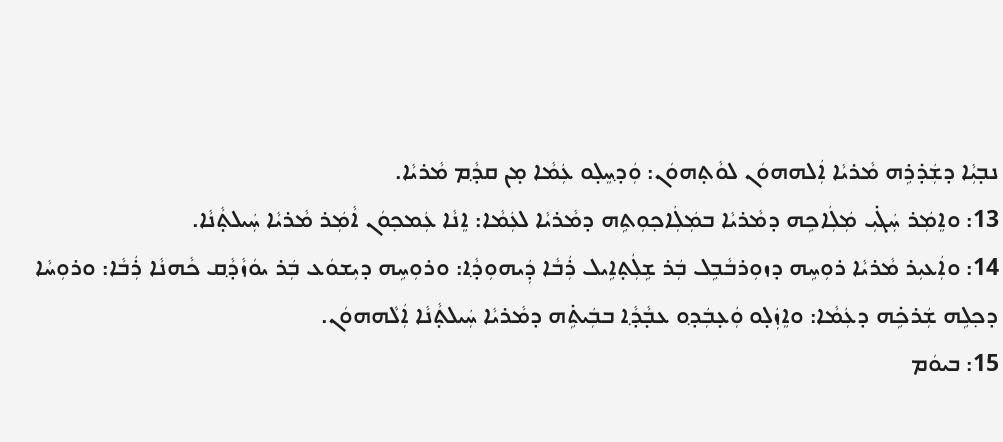ܢܒ̣ܝܼܵܐ ܕܫܲܕ̇ܪܹܗ ܡܵܪܝܵܐ ܐܲܠܗܗܘܿܢ ܠܘܵܬ̣ܗܘܿܢ: ܘܲܕ݂ܚܸܠ̣ܘ ܥܲܡܵܐ ܡ̣ܢ ܩܕ݂ܵܡ ܡܵܪܝܵܐ.
13: ܘܐܸܡܲܪ ܚܲܓ̇ܝܼ ܡܲܠܲܐܟܹܗ ܕܡܵܪܝܵܐ ܒܡܲܠܲܐܟ݂ܘܼܬܹܗ ܕܡܵܪܝܵܐ ܠܥܲܡܵܐ: ܐܸܢܵܐ ܥܲܡܟ݂ܘܿܢ ܐܵܡܲܪ ܡܵܪܝܵܐ ܚܲܝܠܬ̣ܵܢܵܐ.
14: ܘܐܲܥܝܼܪ ܡܵܪܝܵܐ ܪܘܼܚܹܗ ܕܙܘܼܪܒܵܒܹܠ ܒܲܪ ܫܹܠܲܬ̣ܐܹܝܠ ܪܲܒܵܐ ܕܲܝܗܘܼܕ݂ܵܐ: ܘܪܘܼܚܹܗ ܕܝܼܫܘܿܥ ܒܲܪ ܝܘܿܙܵܕ݂ܵܩ ܟܵܗܢܵܐ ܪܲܒܵܐ: ܘܪܘܼܚܵܐ ܕܟ݂ܠܹܗ ܫܲܪܟܹ̇ܗ ܕܥܲܡܵܐ: ܘܐܸܙܲܠ̣ܘ ܘܲܥ̣ܒܲܕ݂ܘ ܥܒ̣ܵܕ݂ܵܐ ܒܒܲܝܬܹ̇ܗ ܕܡܵܪܝܵܐ ܚܲܝܠܬ̣ܵܢܵܐ ܐܲܠܵܗܗܘܿܢ.
15: ܒܝܘܿܡ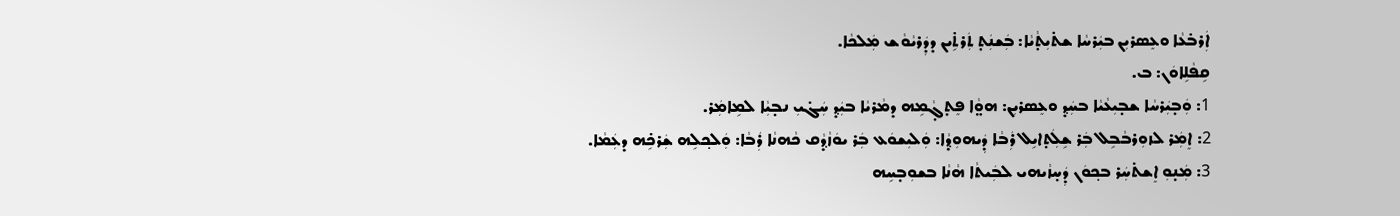ܐܲܪܒ̇ܥܵܐ ܘܥܸܣܪܝܼܢ ܒܝܲܪܚܵܐ ܫܬ̇ܝܼܬ̣ܵܝܵܐ: ܒܲܫܢܲܬ̣ ܬܲܪܬܹ̇ܝܢ ܕܕܲܪܝܵܘܵܫ ܡܲܠܟܵܐ.
ܩܹܦܵܠܹܐܘܿܢ: ܒ.
1: ܘܲܒ̣ܝܲܪܚܵܐ ܫܒ̣ܝܼܥܵܝܵܐ ܒܚܲܕ݂ ܘܥܸܣܪܝܼܢ: ܗܘ̤ܵܐ ܦܸܬ̣ܓ̣ܵܡܹܗ ܕܡܵܪܝܵܐ ܒܝܲܕ݂ ܚܲܓ̇ܝܼ ܢܒ̣ܝܼܵܐ ܠܡܹܐܡܲܪ.
2: ܐܸܡܲܪ ܠܙܘܼܪܒܵܒܹܠ ܒܲܪ ܫܹܠܲܬ̣ܐܝܹܠ ܪܲܒܵܐ ܕܲܝܗܘܼܕ݂ܵܐ: ܘܲܠܝܼܫܘܿܥ ܒܲܪ ܝܘܿܙܵܕ݂ܵܩ ܟܵܗܢܵܐ ܪܲܒܵܐ: ܘܲܠܟ݂ܠܹܗ ܫܲܪܟܹ̇ܗ ܕܥܲܡܵܐ.
3: ܡܲܢ̣ܘܼ ܐܸܫܬ̇ܚܲܪ ܒܟ݂ܘܿܢ ܕܲܚ̣ܙܵܝܗܝ ܠܒܲܝܬܵܐ ܗܵܢܵܐ ܒܫܘܼܒ̣ܚܹܗ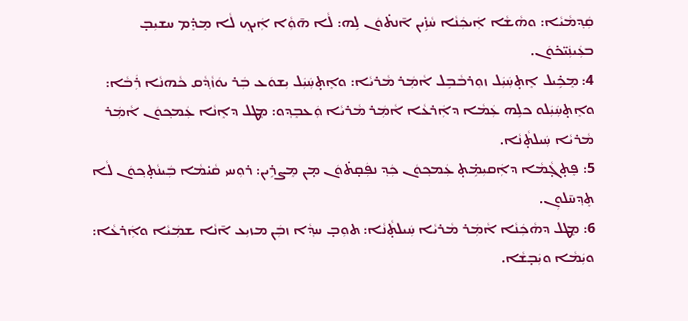ܩܲܕ݂ܡܵܝܵܐ: ܘܗܵܫܵܐ ܐܲܝܟܲܢܵܐ ܚܵܙܹ̇ܝܢ ܐ̄ܢܬ̇ܘܿܢ ܠܹܗ: ܠܵܐ ܗ̄ܘܼܵܐ ܐܲܝܟ݂ ܠܵܐ ܡܸܕܸ̇ܡ ܚܫܝܼܒ̣ ܒܥܲܝܢܲܝ̈ܟ̇ܘܿܢ.
4: ܡܸܟܹ̇ܝܠ ܐܸܬ̣ܚܲܝܲܠ ܙܘܼܪܒܵܒܹܠ ܐܵܡܲܪ ܡܵܪܝܵܐ: ܘܐܸܬ̣ܚܲܝܲܠ ܝܼܫܘܿܥ ܒܲܪ ܝܘܿܙܵܕ݂ܵܩ ܟܵܗܢܵܐ ܪܲܒܵܐ: ܘܐܸܬ̣ܚܲܝܲܠܘ ܟܠܹܗ ܥܲܡܵܐ ܕܐܲܪܥܵܐ ܐܵܡܲܪ ܡܵܪܝܵܐ ܘܲܥܒܸܕ݂ܘ: ܡܸܛܠ ܕܐܸܢܵܐ ܥܲܡܟ݂ܘܿܢ ܐܵܡܲܪ ܡܵܪܝܵܐ ܚܲܝܠܬ̣ܵܢܵܐ.
5: ܦܸܬ̣ܓ̣ܵܡܵܐ ܕܐܲܩܝܼܡܹ̇ܬ̣ ܥܲܡܟ݂ܘܿܢ ܟܲܕ݂ ܢܦܲܩ̣ܬ̇ܘܿܢ ܡ̣ܢ ܡܸܨܪܹܝܢ: ܪܘܼܚܝ ܩܵܝ̇ܡܵܐ ܒܲܝܢܵܬ̣ܟ݂ܘܿܢ ܠܵܐ ܬܸܕ݂ܚ̄ܠܘܼܢ.
6: ܡܸܛܠ ܕܗܵܟܲܢܵܐ ܐܵܡܲܪ ܡܵܪܝܵܐ ܚܲܝܠܬ̣ܵܢܵܐ: ܬܘܼܒ̣ ܚܕ݂ܵܐ ܙܒܲܢ ܡܙܝܼܥ ܐ̄ܢܵܐ ܫܡܲܝܵܐ ܘܐܲܪܥܵܐ: ܘܝܲܡܵܐ ܘܝܲܒ̣ܫܵܐ.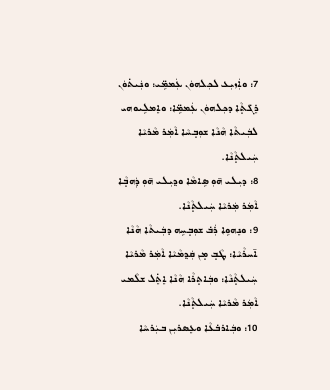7: ܘܐܲܙܝܼܥ ܠܟ݂ܠܗܘܿܢ ܥܲܡܡܹ̈ܝ: ܘܢܲܝܬ̇ܘܿܢ ܪܸܓ̇ܬ̣ܵܐ ܕܟ݂ܠܗܘܿܢ ܥܲܡܡܹ̈ܐ: ܘܐܸܡܠܹܝܘܗܝ ܠܒܲܝܬܵܐ ܗܵܢܵܐ ܫܘܼܒ̣ܚܵܐ ܐܵܡܲܪ ܡܵܪܝܵܐ ܚܲܝܠܬ̣ܵܢܵܐ.
8: ܕܝܼܠܝ ܗ̄ܘܼ ܣܹܐܡܵܐ ܘܕ݂ܝܼܠܝ ܗ̄ܘܼ ܕܲܗܒ̣ܵܐ ܐܵܡܲܪ ܡܲܪܝܵܐ ܚܲܝܠܬ̣ܵܢܵܐ.
9: ܘܢܸܗܘܹܐ ܪܲܒ̇ ܫܘܼܒ̣ܚܹܗ ܕܒܲܝܬܵܐ ܗܵܢܵܐ ܐ̄ܚܪܵܝܵܐ: ܛܵܒ̣ ܡ̣ܢ ܩܲܕ݂ܡܵܝܵܐ ܐܵܡܲܪ ܡܵܪܝܵܐ ܚܲܝܠܬ̣ܵܢܵܐ: ܘܒܲܐܬ̣ܪܵܐ ܗܵܢܵܐ ܐܸܬܸ̇ܠ ܫܠܵܡܝ ܐܵܡܲܪ ܡܵܪܝܵܐ ܚܲܝܠܬ̣ܵܢܵܐ.
10: ܘܒܲܐܪܒ̇ܥܵܐ ܘܥܸܣܪܝܼܢ ܒܝܲܪܚܵܐ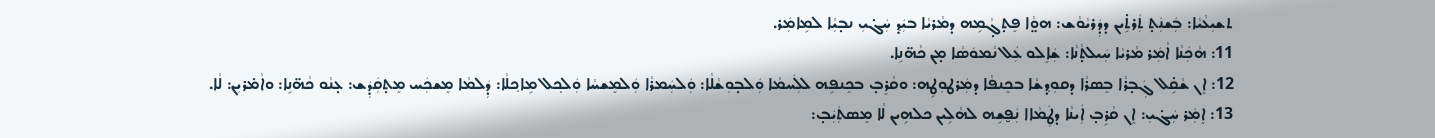ܬܫܝܼܥܵܝܵܐ: ܒܲܫܢܲܬ̣ ܬܲܪܬܹ̇ܝܢ ܕܕܲܪܝܵܘܵܫ: ܗܘ̤ܵܐ ܦܸܬ̣ܓ̣ܵܡܹܗ ܕܡܵܪܝܵܐ ܒܝܲܕ݂ ܚܲܓ̇ܝܼ ܢܒ̣ܝܼܵܐ ܠܡܹܐܡܲܪ.
11: ܗܵܟܲܢܵܐ ܐܵܡܲܪ ܡܵܪܝܵܐ ܚܲܝܠܬ̣ܵܢܵܐ: ܫܲܐܸܠܘ ܥܲܠ ܢܵܡܘܿܣܵܐ ܡ̣ܢ ܟܵܗ̈ܢܹܐ.
12: ܐܸܢ ܫܵܩܹ̇ܠ ܓܲܒ̣ܪܵܐ ܒܸܣܪܵܐ ܕܩܘܼܕ݂ܫܵܐ ܒܟܸܢܦܵܐ ܕܡܲܪܛܘܼܛܹܗ: ܘܩܵܪܸܒ̣ ܒܟܸܢܦܹܗ ܠܠܲܚܡܵܐ ܘܲܠܒ̣ܘܼܫܵܠܵܐ: ܘܲܠܚܲܡܪܵܐ ܘܲܠܡܸܫܚܵܐ ܘܲܠܟ݂ܠ ܡܹܐܟ݂ܠܵܐ: ܕܲܠܡܵܐ ܡܸܫܟܲܚ ܡܸܬ̣ܩܲܕܲܫ: ܥ̣ܢܵܘ ܟܵܗ̈ܢܹܐ: ܘܐܵܡ̇ܪܝܼܢ: ܠܵܐ.
13: ܐܸܡܲܪ ܚܲܓ̇ܝܼ: ܐܸܢ ܩܵܪܹܒ̣ ܐܲܝܢܵܐ ܕܛܲܡܵܐܐ ܢܲܦ̮ܫܹܗ ܠܗܵܠܹܝܢ ܟܠܗܹܝܢ ܠܵܐ ܡܸܣܬܲܝܲܒ̣: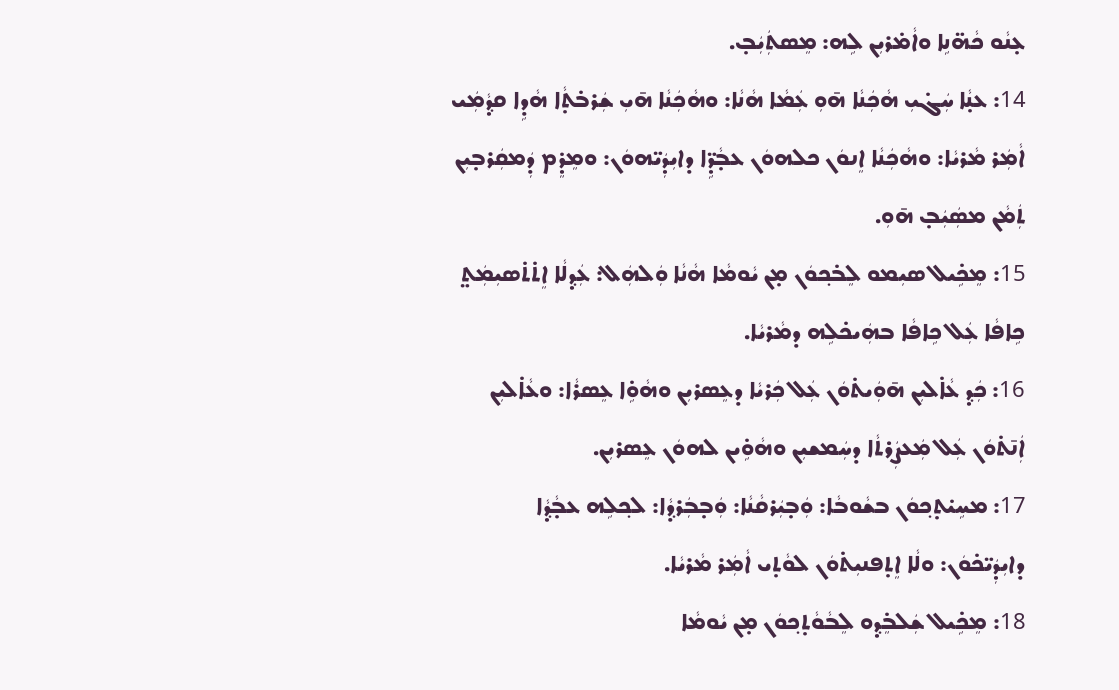ܥ̣ܢܵܘ ܟܵܗ̈ܢܹܐ ܘܐܵܡ̇ܪܝܼܢ ܠܹܗ: ܡܸܣܬܲܝܲܒ̣.
14: ܥܢ̣ܵܐ ܚܲܓ̇ܝܼ ܗܵܟܲܢܵܐ ܗ̄ܘܼ ܥܲܡܵܐ ܗܵܢܵܐ: ܘܗܵܟܲܢܵܐ ܗ̄ܝܼ ܫܲܪܒ̇ܬ̣ܵܐ ܗܵܕܹܐ ܩܕ݂ܵܡܲܝ ܐܵܡܲܪ ܡܵܪܝܵܐ: ܘܗܵܟܲܢܵܐ ܐܸܢܘܿܢ ܟܠܗܘܿܢ ܥܒ̣ܵܕܹ̈ܐ ܕܐܝܼܕܲܝ̈ܗܘܿܢ: ܘܡܸܕܸ̇ܡ ܕܲܡܩܲܪܒ̣ܝܼܢ ܬܲܡܵܢ ܡܣܲܝܲܒ̣ ܗ̄ܘܼ.
15: ܡܸܟܹ̇ܝܠ ܣܝܼܡܘ ܠܸܒ̇ܟ݂ܘܿܢ ܡ̣ܢ ܝܵܘܡܵܐ ܗܵܢܵܐ ܘܲܠܗܲܠ: ܥܲܕ݂ܠܵܐ ܐܸܬ̇ܬ̇ܣܝܼܡܲܬ̤ ܟܹܐܦܵܐ ܥܲܠ ܟܹܐܦܵܐ ܒܗܲܝܟ̇ܠܹܗ ܕܡܵܪܝܵܐ.
16: ܟܲܕ݂ ܥܵܐ̇ܠܝܼܢ ܗ̄ܘܲܝܬ̇ܘܿܢ ܥܲܠ ܟܲܪܝܵܐ ܕܥܸܣܪܝܼܢ ܘܗܵܘܹ̇ܐ ܥܸܣܪܵܐ: ܘܥܵܐ̇ܠܝܼܢ ܐܲܢ̄ܬ̇ܘܿܢ ܥܲܠ ܡܲܥܨܲܪܬܵܐ ܕܚܲܡܫܝܼܢ ܘܗܵܘܹ̇ܝܢ ܠܗܘܿܢ ܥܸܣܪܝܼܢ.
17: ܡܚܹܝ̇ܬ̣ܟ݂ܘܿܢ ܒܫܵܘܒܵܐ: ܘܲܒ̣ܝܲܪܩܵܢܵܐ: ܘܲܒ̣ܒܲܪܕ݂ܵܐ: ܠܟ݂ܠܹܗ ܥܒ̣ܵܕ݂ܵܐ ܕܐܝܼܕܲܝ̈ܟ̇ܘܿܢ: ܘܠܵܐ ܐܸܬ̣ܦܢܝܼܬ̇ܘܿܢ ܠܘܵܬ̣ܝ ܐܵܡܲܪ ܡܵܪܝܵܐ.
18: ܡܸܟܹ̇ܝܠ ܫܲܠܒܸ̇ܕ݂ܘ ܠܸܒܵܘܵܬ̣ܟ݂ܘܿܢ ܡ̣ܢ ܝܵܘܡܵܐ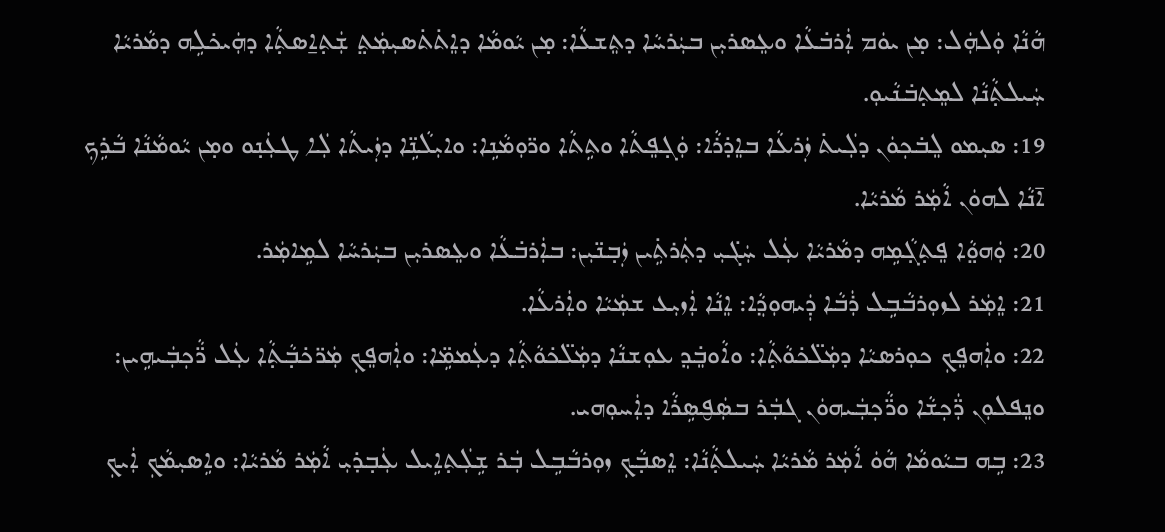ܗܵܢܵܐ ܘܲܠܗܲܠ: ܡ̣ܢ ܝܘܿܡ ܐܲܪܒ̇ܥܵܐ ܘܥܸܣܪܝܼܢ ܒܝܲܪܚܵܐ ܕܬܸܫܥܵܐ: ܡ̣ܢ ܝܵܘܡܵܐ ܕܐܸܬ̇ܬ̇ܣܝܼܡܲܬ̤ ܫܲܬ̣ܐ̱ܣܬ̣ܵܐ ܕܗܲܝܟ̇ܠܹܗ ܕܡܵܪܝܵܐ ܚܲܝܠܬ̣ܵܢܵܐ ܠܡܸܬ̣ܒ̇ܢܵܝܘܼ.
19: ܣܝܼܡܘ ܠܸܒ̇ܟ݂ܘܿܢ ܕܠܲܝܬ̇ ܙܲܪܥܵܐ ܒܐܸܕ̇ܪܵܐ: ܘܲܓ̣ܦܸܬܵܐ ܘܬܹܬܵܐ ܘܪ̈ܘܼܡܵܢܹܐ: ܘܐܝܼܠܵܢܹ̈ܐ ܕܙܲܝܬܵܐ ܠܲܐ ܛܥܲܢ̣ܘ ܘܡ̣ܢ ܝܵܘܡܵܢܵܐ ܒܵܪܹܟ݂ ܐ̄ܢܵܐ ܠܗܘܿܢ ܐܵܡܲܪ ܡܵܪܝܵܐ.
20: ܘܲܗܘ̤ܵܐ ܦܸܬ̣ܓ̣ܵܡܹܗ ܕܡܵܪܝܵܐ ܥܲܠ ܚܲܓ̇ܝܼ ܕܬܲܪܬܹ̇ܝܢ ܙܲܒ̣ܢ̈ܝܼܢ: ܒܐܲܪܒ̇ܥܵܐ ܘܥܸܣܪܝܼܢ ܒܝܲܪܚܵܐ ܠܡܹܐܡܲܪ.
21: ܐܸܡܲܪ ܠܙܘܼܪܒܵܒܹܠ ܪܲܒܵܐ ܕܲܝܗܘܼܕ݂ܵܐ: ܐܸܢܵܐ ܐܲܙܝܼܥ ܫܡܲܝܵܐ ܘܐܲܪܥܵܐ.
22: ܘܐܲܗܦܸܟ݂ ܟܘܼܪܣܝܵܐ ܕܡܲܠ̈ܟ̇ܘܵܬ̣ܵܐ: ܘܐܵܘܒܸ̇ܕ݂ ܥܘܼܫܢܵܐ ܕܡܲܠ̈ܟ̇ܘܵܬ̣ܵܐ ܕܥܲܡܡܹ̈ܐ: ܘܐܲܗܦܸܟ݂ ܡܲܪ̈ܟ̇ܒ̣ܵܬ̣ܵܐ ܥܲܠ ܪ̈ܵܟ݂ܒܲܝܗܹܝܢ: ܘܢܸܦܠܘܼܢ ܪ̈ܲܟ݂ܫܵܐ ܘܪ̈ܵܟ݂ܒܲܝܗܘܿܢ ܓܒܲܪ ܒܣܲܦ̮ܣܹܪܵܐ ܕܐܲܚܘܼܗܝ.
23: ܒܹܗ ܒܝܵܘܡܵܐ ܗܵܘܿ ܐܵܡܲܪ ܡܵܪܝܵܐ ܚܲܝܠܬ̣ܵܢܵܐ: ܐܸܣܒ̣ܵܟ݂ ܙܘܼܪܒܵܒܹܠ ܒܲܪ ܫܹܠܲܬ̣ܐܹܝܠ ܥܲܒ̣ܕ̇ܝܼ ܐܵܡܲܪ ܡܵܪܝܵܐ: ܘܐܹܣܝܼܡܵܟ݂ ܐܲܝܟ݂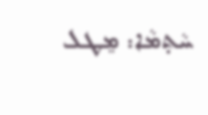ܚܵܬ̣ܡܵܐ: ܡܸܛܠ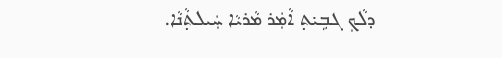ܕܠܵܟ݂ ܓܒܹܝ̇ܬ̣ ܐܵܡܲܪ ܡܵܪܝܵܐ ܚܲܝܠܬ̣ܵܢܵܐ.